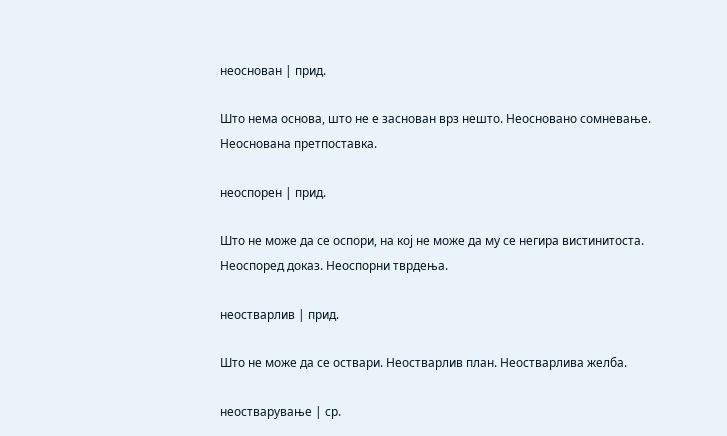неоснован | прид.

Што нема основа, што не е заснован врз нешто. Неосновано сомневање. Неоснована претпоставка.

неоспорен | прид.

Што не може да се оспори, на кој не може да му се негира вистинитоста. Неоспоред доказ. Неоспорни тврдења.

неостварлив | прид.

Што не може да се оствари. Неостварлив план. Неостварлива желба.

неостварување | ср.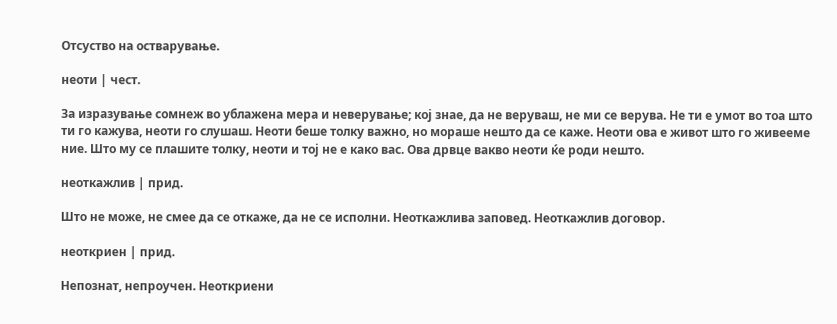Отсуство на остварување.

неоти | чест.

За изразување сомнеж во ублажена мера и неверување; кој знае, да не веруваш, не ми се верува. Не ти е умот во тоа што ти го кажува, неоти го слушаш. Неоти беше толку важно, но мораше нешто да се каже. Неоти ова е живот што го живееме ние. Што му се плашите толку, неоти и тој не е како вас. Ова дрвце вакво неоти ќе роди нешто.

неоткажлив | прид.

Што не може, не смее да се откаже, да не се исполни. Неоткажлива заповед. Неоткажлив договор.

неоткриен | прид.

Непознат, непроучен. Неоткриени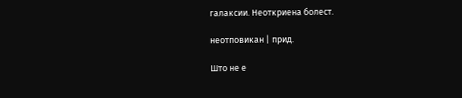галаксии. Неоткриена болест.

неотповикан | прид.

Што не е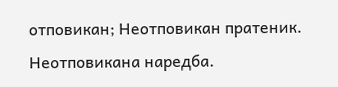отповикан; Неотповикан пратеник. Неотповикана наредба.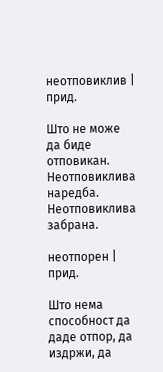неотповиклив | прид.

Што не може да биде отповикан. Неотповиклива наредба. Неотповиклива забрана.

неотпорен | прид.

Што нема способност да даде отпор, да издржи, да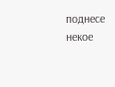поднесе некое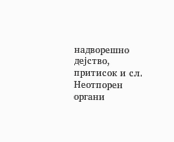надворешно дејство, притисок и сл. Неотпорен органи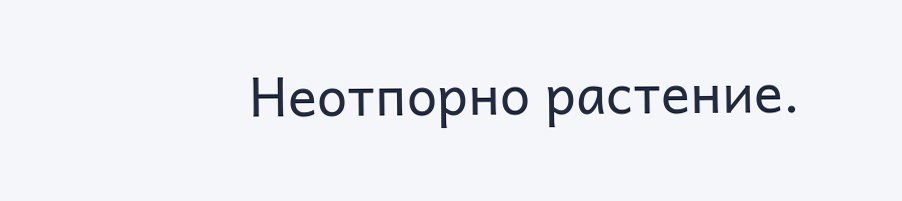Неотпорно растение.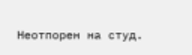Неотпорен на студ.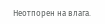Неотпорен на влага.